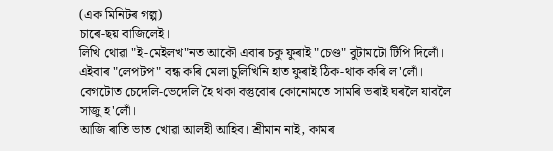(এক মিনিটৰ গল্প)
চাৰে-ছয় বাজিলেই।
লিখি থোৱা "ই-মেইলখ"নত আকৌ এবাৰ চকু ফুৰাই "চেণ্ড" বুটামটো টিপি দিলোঁ। এইবাৰ "লেপটপ" বন্ধ কৰি মেলা চুলিখিনি হাত ফুৰাই ঠিক-থাক কৰি ল'লোঁ। বেগটোত চেদেলি-ভেদেলি হৈ থকা বস্তুবোৰ কোনোমতে সামৰি ভৰাই ঘৰলৈ যাবলৈ সাজু হ'লোঁ।
আজি ৰাতি ভাত খোৱা আলহী আহিব। শ্ৰীমান নাই, কামৰ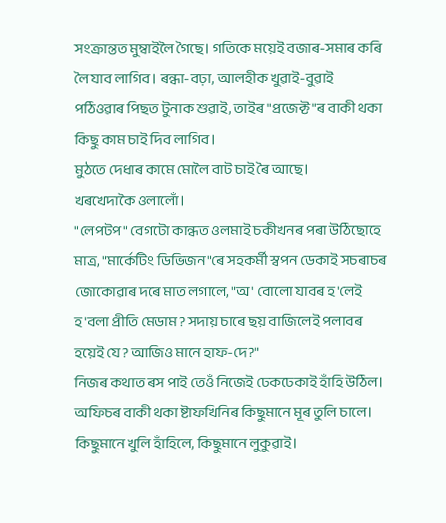সংক্ৰান্তত মুম্বাইলৈ গৈছে। গতিকে ময়েই বজাৰ-সমাৰ কৰি লৈ যাব লাগিব। ৰন্ধা-বঢ়া, আলহীক খুৱাই-বুৱাই পঠিওৱাৰ পিছত টুনাক শুৱাই, তাইৰ "প্ৰজেক্ট"ৰ বাকী থকা কিছু কাম চাই দিব লাগিব।
মুঠতে দেধাৰ কামে মোলৈ বাট চাই ৰৈ আছে।
খৰখেদাকৈ ওলালোঁ।
"লেপটপ" বেগটো কান্ধত ওলমাই চকীখনৰ পৰা উঠিছোহে মাত্ৰ, "মাৰ্কেটিং ডিভিজন"ৰে সহকৰ্মী স্বপন ডেকাই সচৰাচৰ জোকোৱাৰ দৰে মাত লগালে, "অ' বোলো যাবৰ হ'লেই হ'বলা প্ৰীতি মেডাম? সদায় চাৰে ছয় বাজিলেই পলাবৰ হয়েই যে? আজিও মানে হাফ-দে?"
নিজৰ কথাত ৰস পাই তেওঁ নিজেই ঢেকঢেকাই হাঁহি উঠিল। অফিচৰ বাকী থকা ষ্টাফখিনিৰ কিছুমানে মূৰ তুলি চালে। কিছুমানে খুলি হাঁহিলে, কিছুমানে লুকুৱাই।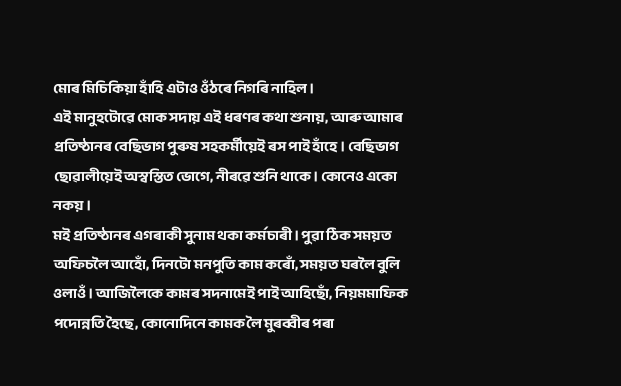মোৰ মিচিকিয়া হাঁহি এটাও ওঁঠৰে নিগৰি নাহিল।
এই মানুহটোৱে মোক সদায় এই ধৰণৰ কথা শুনায়, আৰু আমাৰ প্ৰতিষ্ঠানৰ বেছিভাগ পুৰুষ সহকৰ্মীয়েই ৰস পাই হাঁহে। বেছিভাগ ছোৱালীয়েই অস্বস্তিত ভোগে, নীৰৱে শুনি থাকে। কোনেও একো নকয়।
মই প্ৰতিষ্ঠানৰ এগৰাকী সুনাম থকা কৰ্মচাৰী। পুৱা ঠিক সময়ত অফিচলৈ আহোঁ, দিনটো মনপুতি কাম কৰোঁ, সময়ত ঘৰলৈ বুলি ওলাওঁ। আজিলৈকে কামৰ সদনামেই পাই আহিছোঁ, নিয়মমাফিক পদোন্নতি হৈছে, কোনোদিনে কামক লৈ মুৰব্বীৰ পৰা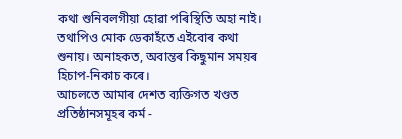কথা শুনিবলগীয়া হোৱা পৰিস্থিতি অহা নাই।
তথাপিও মোক ডেকাহঁতে এইবোৰ কথা শুনায়। অনাহকত, অবান্তৰ কিছুমান সময়ৰ হিচাপ-নিকাচ কৰে।
আচলতে আমাৰ দেশত ব্যক্তিগত খণ্ডত প্ৰতিষ্ঠানসমূহৰ কৰ্ম -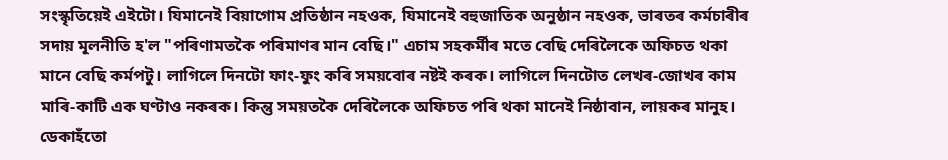সংস্কৃতিয়েই এইটো। যিমানেই বিয়াগোম প্ৰতিষ্ঠান নহওক, যিমানেই বহুজাতিক অনুষ্ঠান নহওক, ভাৰতৰ কৰ্মচাৰীৰ সদায় মূলনীতি হ'ল "পৰিণামতকৈ পৰিমাণৰ মান বেছি।" এচাম সহকৰ্মীৰ মতে বেছি দেৰিলৈকে অফিচত থকা মানে বেছি কৰ্মপটু। লাগিলে দিনটো ফাং-ফুং কৰি সময়বোৰ নষ্টই কৰক। লাগিলে দিনটোত লেখৰ-জোখৰ কাম মাৰি-কাটি এক ঘণ্টাও নকৰক। কিন্তু সময়তকৈ দেৰিলৈকে অফিচত পৰি থকা মানেই নিষ্ঠাবান, লায়কৰ মানুহ।
ডেকাহঁতো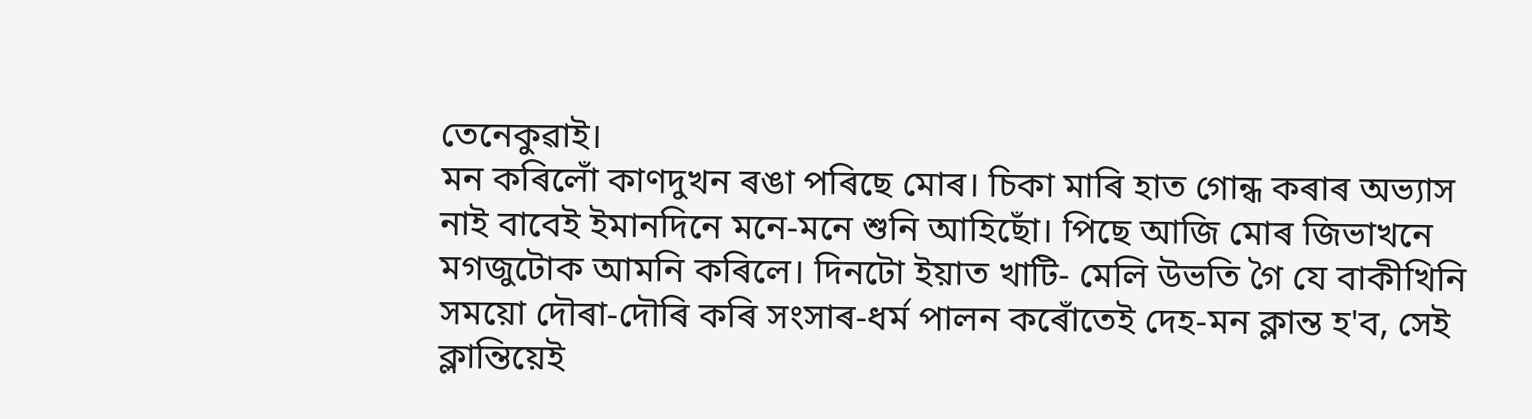তেনেকুৱাই।
মন কৰিলোঁ কাণদুখন ৰঙা পৰিছে মোৰ। চিকা মাৰি হাত গোন্ধ কৰাৰ অভ্যাস নাই বাবেই ইমানদিনে মনে-মনে শুনি আহিছোঁ। পিছে আজি মোৰ জিভাখনে মগজুটোক আমনি কৰিলে। দিনটো ইয়াত খাটি- মেলি উভতি গৈ যে বাকীখিনি সময়ো দৌৰা-দৌৰি কৰি সংসাৰ-ধৰ্ম পালন কৰোঁতেই দেহ-মন ক্লান্ত হ'ব, সেই ক্লান্তিয়েই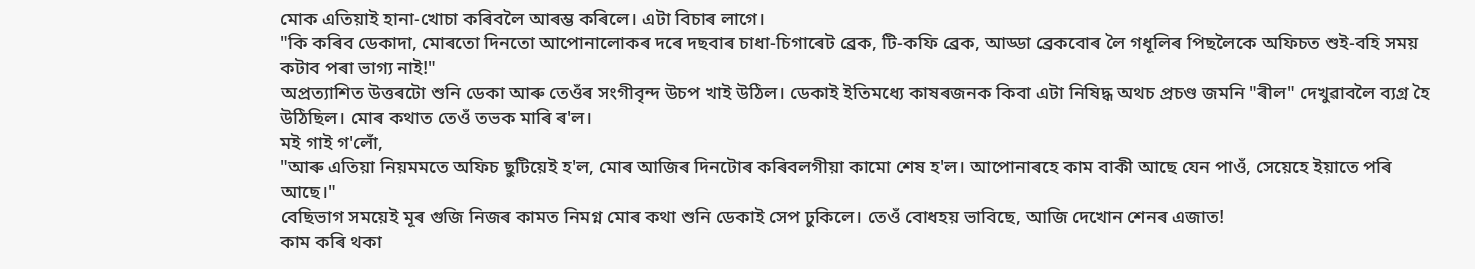মোক এতিয়াই হানা-খোচা কৰিবলৈ আৰম্ভ কৰিলে। এটা বিচাৰ লাগে।
"কি কৰিব ডেকাদা, মোৰতো দিনতো আপোনালোকৰ দৰে দছবাৰ চাধা-চিগাৰেট ব্ৰেক, টি-কফি ব্ৰেক, আড্ডা ব্ৰেকবোৰ লৈ গধূলিৰ পিছলৈকে অফিচত শুই-বহি সময় কটাব পৰা ভাগ্য নাই!"
অপ্ৰত্যাশিত উত্তৰটো শুনি ডেকা আৰু তেওঁৰ সংগীবৃন্দ উচপ খাই উঠিল। ডেকাই ইতিমধ্যে কাষৰজনক কিবা এটা নিষিদ্ধ অথচ প্ৰচণ্ড জমনি "ৰীল" দেখুৱাবলৈ ব্যগ্ৰ হৈ উঠিছিল। মোৰ কথাত তেওঁ তভক মাৰি ৰ'ল।
মই গাই গ'লোঁ,
"আৰু এতিয়া নিয়মমতে অফিচ ছুটিয়েই হ'ল, মোৰ আজিৰ দিনটোৰ কৰিবলগীয়া কামো শেষ হ'ল। আপোনাৰহে কাম বাকী আছে যেন পাওঁ, সেয়েহে ইয়াতে পৰি আছে।"
বেছিভাগ সময়েই মূৰ গুজি নিজৰ কামত নিমগ্ন মোৰ কথা শুনি ডেকাই সেপ ঢুকিলে। তেওঁ বোধহয় ভাবিছে, আজি দেখোন শেনৰ এজাত!
কাম কৰি থকা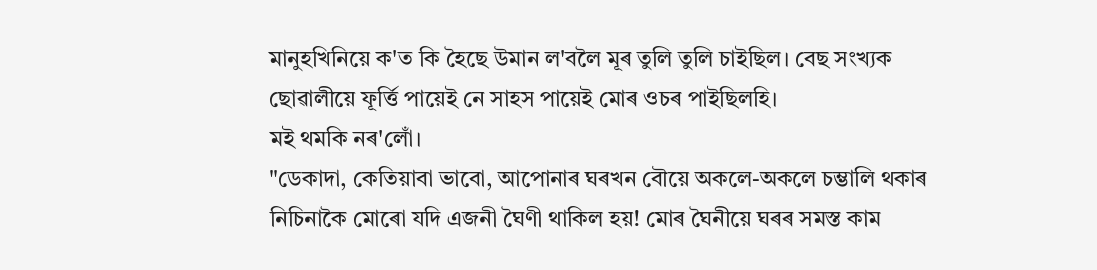মানুহখিনিয়ে ক'ত কি হৈছে উমান ল'বলৈ মূৰ তুলি তুলি চাইছিল। বেছ সংখ্যক ছোৱালীয়ে ফূৰ্ত্তি পায়েই নে সাহস পায়েই মোৰ ওচৰ পাইছিলহি।
মই থমকি নৰ'লোঁ।
"ডেকাদা, কেতিয়াবা ভাবো, আপোনাৰ ঘৰখন বৌয়ে অকলে-অকলে চম্ভালি থকাৰ নিচিনাকৈ মোৰো যদি এজনী ঘৈণী থাকিল হয়! মোৰ ঘৈনীয়ে ঘৰৰ সমস্ত কাম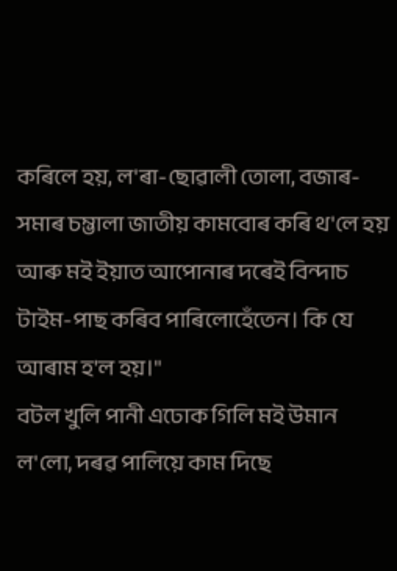কৰিলে হয়, ল'ৰা-ছোৱালী তোলা, বজাৰ-সমাৰ চম্ভালা জাতীয় কামবোৰ কৰি থ'লে হয় আৰু মই ইয়াত আপোনাৰ দৰেই বিন্দাচ টাইম-পাছ কৰিব পাৰিলোহেঁতেন। কি যে আৰাম হ'ল হয়।"
বটল খুলি পানী এঢোক গিলি মই উমান ল'লো, দৰৱ পালিয়ে কাম দিছে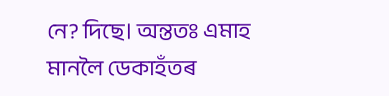নে? দিছে। অন্ততঃ এমাহ মানলৈ ডেকাহঁতৰ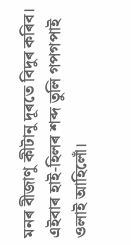মনৰ বীজাণু কীটানু দূৰতে বিদুৰ কৰিব।
এইবাৰ হাই-হিলৰ শব্দ তুলি গপগপাই ওলাই আহিলোঁ।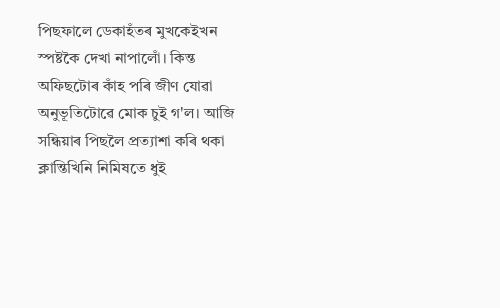পিছফালে ডেকাহঁতৰ মুখকেইখন স্পষ্টকৈ দেখা নাপালোঁ। কিন্ত অফিছটোৰ কাঁহ পৰি জীণ যোৱা অনুভূতিটোৱে মোক চুই গ'ল। আজি সন্ধিয়াৰ পিছলৈ প্ৰত্যাশা কৰি থকা ক্লান্তিখিনি নিমিষতে ধুই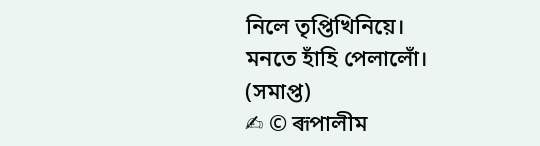নিলে তৃপ্তিখিনিয়ে।
মনতে হাঁহি পেলালোঁ।
(সমাপ্ত)
✍ © ৰূপালীম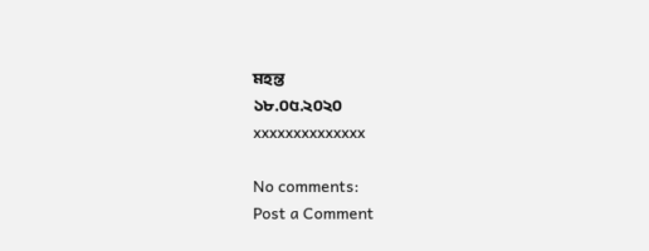মহন্ত
১৮.০৫.২০২০
xxxxxxxxxxxxxx

No comments:
Post a Comment